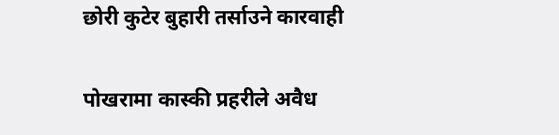छोरी कुटेर बुहारी तर्साउने कारवाही

पोखरामा कास्की प्रहरीले अवैध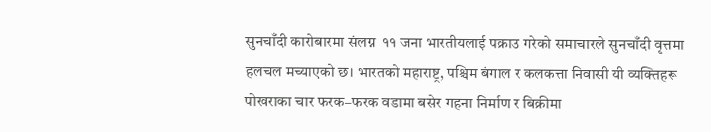सुनचाँदी कारोबारमा संलग्न  ११ जना भारतीयलाई पक्राउ गरेको समाचारले सुनचाँदी वृत्तमा हलचल मच्याएको छ। भारतको महाराष्ट्र, पश्चिम बंगाल र कलकत्ता निवासी यी व्यक्तिहरू पोखराका चार फरक–फरक वडामा बसेर गहना निर्माण र बिक्रीमा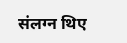संलग्न थिए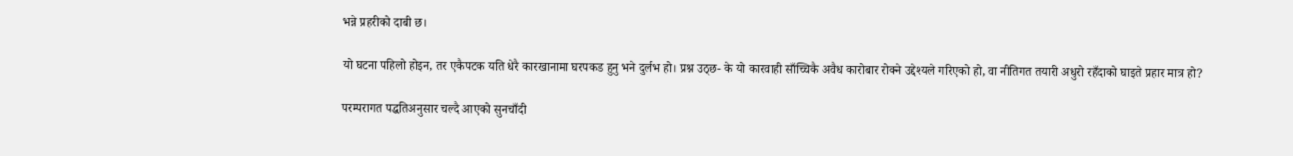भन्ने प्रहरीको दाबी छ।

यो घटना पहिलो होइन, तर एकैपटक यति धेरै कारखानामा घरपकड हुनु भने दुर्लभ हो। प्रश्न उठ्छ- के यो कारवाही साँच्चिकै अवैध कारोबार रोक्ने उद्देश्यले गरिएको हो, वा नीतिगत तयारी अधुरो रहँदाको घाइते प्रहार मात्र हो?

परम्परागत पद्धतिअनुसार चल्दै आएको सुनचाँदी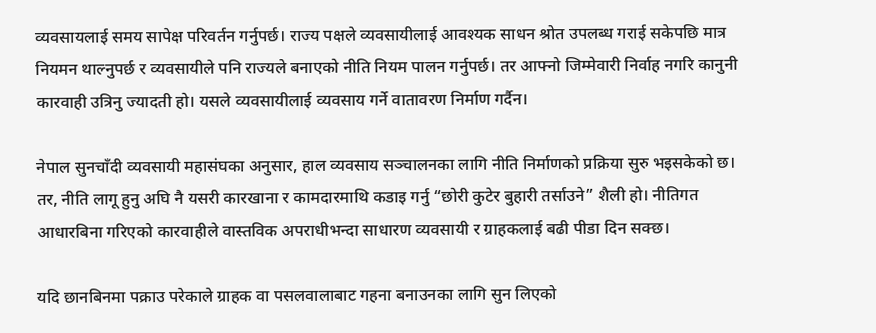व्यवसायलाई समय सापेक्ष परिवर्तन गर्नुपर्छ। राज्य पक्षले व्यवसायीलाई आवश्यक साधन श्रोत उपलब्ध गराई सकेपछि मात्र नियमन थाल्नुपर्छ र व्यवसायीले पनि राज्यले बनाएको नीति नियम पालन गर्नुपर्छ। तर आफ्नो जिम्मेवारी निर्वाह नगरि कानुनी कारवाही उत्रिनु ज्यादती हो। यसले व्यवसायीलाई व्यवसाय गर्ने वातावरण निर्माण गर्दैन।

नेपाल सुनचाँदी व्यवसायी महासंघका अनुसार, हाल व्यवसाय सञ्चालनका लागि नीति निर्माणको प्रक्रिया सुरु भइसकेको छ। तर, नीति लागू हुनु अघि नै यसरी कारखाना र कामदारमाथि कडाइ गर्नु “छोरी कुटेर बुहारी तर्साउने” शैली हो। नीतिगत आधारबिना गरिएको कारवाहीले वास्तविक अपराधीभन्दा साधारण व्यवसायी र ग्राहकलाई बढी पीडा दिन सक्छ।

यदि छानबिनमा पक्राउ परेकाले ग्राहक वा पसलवालाबाट गहना बनाउनका लागि सुन लिएको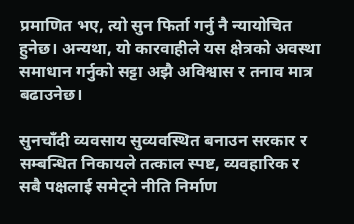प्रमाणित भए, त्यो सुन फिर्ता गर्नु नै न्यायोचित हुनेछ। अन्यथा, यो कारवाहीले यस क्षेत्रको अवस्था समाधान गर्नुको सट्टा अझै अविश्वास र तनाव मात्र बढाउनेछ।

सुनचाँदी व्यवसाय सुव्यवस्थित बनाउन सरकार र सम्बन्धित निकायले तत्काल स्पष्ट, व्यवहारिक र सबै पक्षलाई समेट्ने नीति निर्माण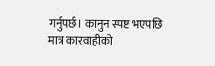गर्नुपर्छ। कानुन स्पष्ट भएपछि मात्र कारवाहीको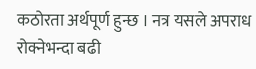कठोरता अर्थपूर्ण हुन्छ । नत्र यसले अपराध रोक्नेभन्दा बढी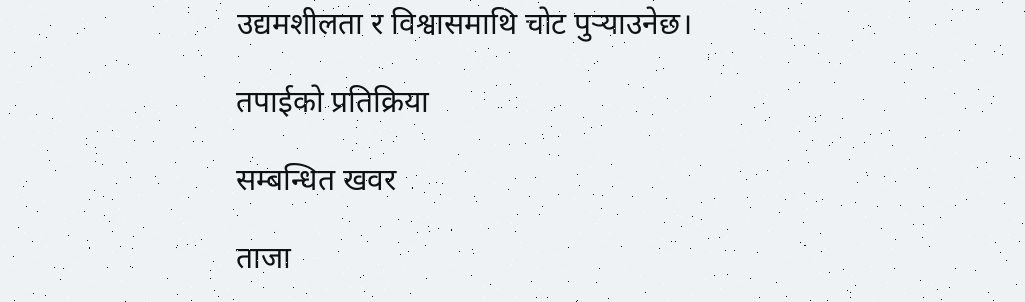उद्यमशीलता र विश्वासमाथि चोट पुर्‍याउनेछ।

तपाईको प्रतिक्रिया

सम्बन्धित खवर

ताजा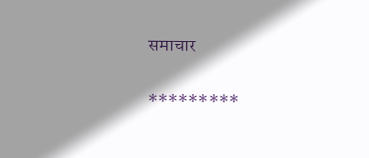समाचार

*********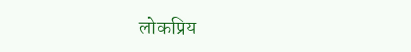लोकप्रिय